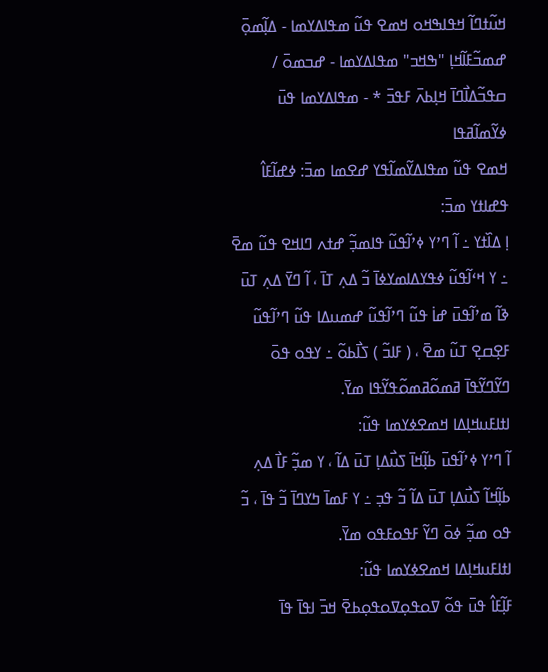ߞߎ߬ߙߣߊ߬ ߞߟߊߒߞߋ ߞߘߐ ߟߎ߬ ߘߟߊߡߌߘߊ - ߡߊ߲߬ߘߋ߲߫ ߝߘߏ߬ߓߊ߬ߞߊ߲ "ߒߞߏ" ߘߟߊߡߌߘߊ - ߝߏߘߋ߫ / ߛߟߏ߬ߡߊ߯ߣߊ߫ ߞߊ߲ߕߍ߫ ߓߟߏ߫ * - ߘߟߊߡߌߘߊ ߟߎ߫ ߦߌ߬ߘߊ߬ߥߟߊ
ߞߘߐ ߟߎ߬ ߘߟߊߡߌ߬ߘߊ߬ߟߌ ߝߐߘߊ ߘߏ߫: ߦߝߊ߬ߓߊ߮   ߟߝߊߙߌ ߘߏ߫:
ߊ߲ ߡߊ߰ߙߌ ߸ ߊ߬ ߣߴߌ ߦߴߊ߬ߟߎ߬ ߟߊߘߏ߲߬ ߝߙߍ ߣߊߞߐ ߟߎ߬ ߘߐ߫ ߸ ߌ ߞߵߊ߬ߟߎ߬ ߦߟߌߡߊߘߌߦߊ߫ ߏ߬ ߡߍ߲ ߠߊ߫ ، ߊ߬ ߣߌ߫ ߡߍ߲ ߠߎ߫ ߢߊ߬ ߘߴߊ߬ߟߎ߫ ߝߊ߭ ߟߎ߬ ߣߴߊ߬ߟߎ߬ ߝߘߎߡߊ ߟߎ߬ ߣߴߊ߬ߟߎ߬ ߓߐ߲ߛߐ߲ ߠߎ߬ ߘߐ߫ ، ( ߓߊߏ߬ ) ߖߊ߯ߕߋ߬ ߸ ߌߟߋ ߟߋ߫ ߣߌ߬ߣߌ߬ߟߊ߫ ߥߘߋ߬ߥߘߋ߬ߟߌ߬ߟߊ ߘߌ߫.
ߊߙߊߓߎߞߊ߲ߡߊ ߞߘߐߦߌߘߊ ߟߎ߬:
ߊ߬ ߣߴߌ ߦߴߊ߬ߟߎ߫ ߕߊ߲߬ߞߊ߫ ߖߎ߯ߡߊ߲ ߠߎ߫ ߡߊ߬ ، ߌ ߘߏ߲߬ ߓߊ߯ ߡߍ߲ ߕߊ߲߬ߞߊ߬ ߖߎ߯ߡߊ߲ ߠߎ߫ ߡߊ߬ ߏ߬ ߟߏ߲ ߸ ߌ ߓߘߊ߫ ߤߌߣߊ߫ ߏ߬ ߟߊ߫ ، ߏ߬ ߟߋ ߘߏ߲߬ ߦߋ߫ ߣߌ߬ ߓߟߋߓߟߋ ߘߌ߫.
ߊߙߊߓߎߞߊ߲ߡߊ ߞߘߐߦߌߘߊ ߟߎ߬:
ߓߊ߲߬ߓߊ߮ ߟߎ߫ ߟߋ߬ ߜߋߟߋ߲ߜߋߟߋ߲ߕߐ߫ ߞߏ߫ ߊߟߊ߫ ߟߊ߫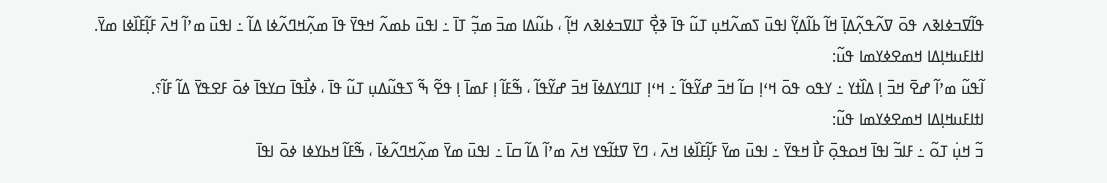ߟߊ߬ߜߏߦߊߢߍ ߟߋ߫ ߜߍ߬ߟߍ߲߬ߡߊ߲߫ ߞߊ߬ ߕߊ߬ߡߌ߲߬ ߊߟߎ߫ ߖߘߍ߬ߞߎ߲ ߠߎ߬ ߟߊ߫ ߢߐ߲߯ ߠߊߜߏߦߊߢߍ ߞߊ߲߬ ، ߕߎ߬ߡߊ ߘߏ߫ ߘߏ߲߬ ߠߊ߫ ߸ ߊߟߎ߫ ߕߘߍ߬ ߞߟߌ߫ ߟߊ߫ ߘߍ߲߬ߞߣߍ߬ߦߊ ߡߊ߬ ߸ ߊߟߎ߫ ߘߴߊ߬ ߞߍ߫ ߓߊ߲߬ߓߊ߰ߦߊ ߘߌ߫.
ߊߙߊߓߎߞߊ߲ߡߊ ߞߘߐߦߌߘߊ ߟߎ߬:
ߊ߬ߟߎ߬ ߘߴߊ߬ ߝߐ߫ ߞߏ߫ ߊ߲ ߡߊ߰ߙߌ ߸ ߌߟߋ ߟߋ߫ ߞߵߊ߲ ߛߊ߬ ߞߏ߫ ߝߌ߬ߟߊ߬ ߸ ߞߵߊ߲ ߠߊߣߌߡߦߊ߫ ߞߏ߫ ߝߌ߬ߟߊ߬ ، ߒ߬ߓߊ߬ ߊ߲ ߓߘߊ߫ ߊ߲ ߟߐ߬ ߒ߬ ߖߟߎ߬ߡߎ߲ ߠߎ߬ ߟߊ߫ ، ߦߊ߯ߟߊ߫ ߛߌߟߊ߫ ߦߋ߫ ߓߐߟߌ߫ ߡߊ߬ ߓߊ߬؟.
ߊߙߊߓߎߞߊ߲ߡߊ ߞߘߐߦߌߘߊ ߟߎ߬:
ߏ߬ ߞߎ߲߭ ߠߋ߬ ߸ ߓߊߏ߬ ߊߟߊ߫ ߞߋߟߋ߲߫ ߓߊ߯ ߞߟߌ߫ ߸ ߊߟߎ߫ ߘߌ߫ ߓߊ߲߬ߓߊ߰ߦߊ ߞߍ߫ ، ߣߌ߫ ߜߙߊ߬ߟߌ ߞߍ߫ ߘߴߊ߬ ߡߊ߬ ߛߊ߫ ߸ ߊߟߎ߫ ߘߌ߫ ߘߍ߲߬ߞߣߍ߬ߦߊ߫ ، ߒ߬ߓߊ߬ ߞߕߌߦߊ ߦߋ߫ ߊߟߊ߫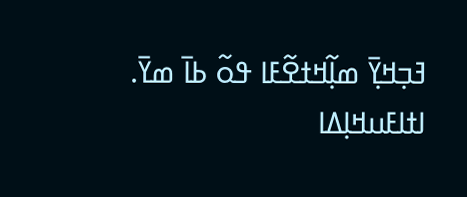ߔߏ߲ߞߌ߲߫ ߘߊ߲߬ߞߙߐ߬ߓߊ ߟߋ߬ ߕߊ߫ ߘߌ߫.
ߊߙߊߓߎߞߊ߲ߡߊ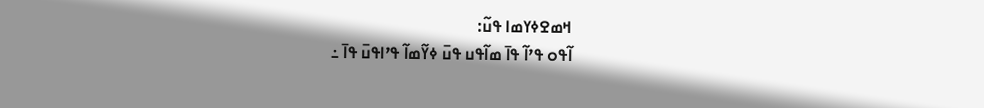ߞߘߐߦߌߘߊ ߟߎ߬:
ߊ߬ߟߋ ߟߴߊ߬ ߟߊ߫ ߘߊ߬ߟߎ ߟߎ߫ ߦߌ߬ߘߊ߬ ߟߴߊߟߎ߫ ߟߊ߫ ߸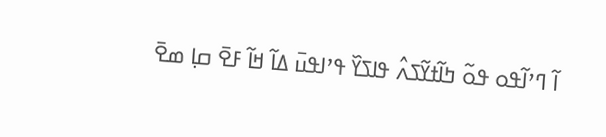ߊ߬ ߣߴߊ߬ߟߋ ߟߋ߬ ߤߊ߬ߙߌ߬ߖߍ߮ ߟߊߖߌ߰ ߟߴߊߟߎ߫ ߡߊ߬ ߞߊ߬ ߓߐ߫ ߛߊ߲ ߘߐ߫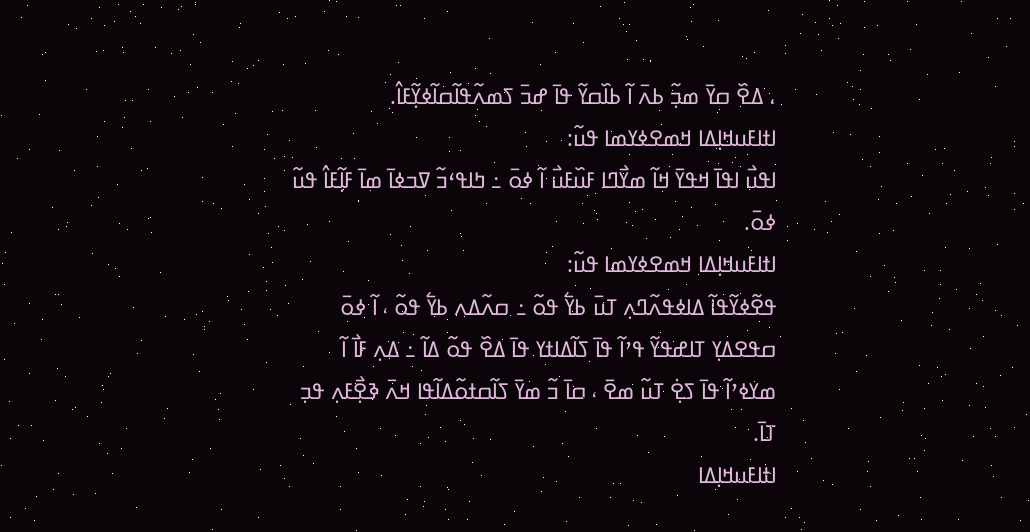، ߡߐ߰ ߛߌ߫ ߘߏ߲߬ ߕߍ߫ ߊ߬ ߕߊ߰ߛߌ߬ ߟߊ߫ ߝߏ߫ ߖߘߍ߬ߟߊ߬ߛߊ߬ߦߌ߲߬ߓߊ߮.
ߊߙߊߓߎߞߊ߲ߡߊ ߞߘߐߦߌߘߊ ߟߎ߬:
ߊߟߎ߯ ߊߟߊ߫ ߞߟߌ߫ ߞߊ߬ ߘߌ߯ߣߊ ߓߎ߰ߓߎ߯ ߊ߬ ߦߋ߫ ߸ ߤߊߟߵߏ߬ ߜߏߦߊ߫ ߘߊ߫ ߓߊ߲߬ߓߊ߮ ߟߎ߬ ߦߋ߫.
ߊߙߊߓߎߞߊ߲ߡߊ ߞߘߐߦߌߘߊ ߟߎ߬:
ߟߐ߬ߦߌ߬ߟߊ߬ ߡߊߦߟߍ߬ߣߍ߲ ߠߎ߫ ߕߌ߱ ߟߋ߬ ߸ ߛߍ߬ߡߍ ߕߌ߱ ߟߋ߬ ، ߊ߬ ߦߋ߫ ߛߟߐߡߌ߲ ߠߊߝߟߌ߬ ߟߴߊ߬ ߟߊ߫ ߖߊ߬ߡߊߙߌ ߟߊ߫ ߡߐ߰ ߟߋ߬ ߡߊ߬ ߸ ߡߍ߲ ߓߊ߯ ߊ߬ ߘߌߦߴߊ߬ ߟߊ߫ ߖߐ߲߭ ߠߎ߬ ߘߐ߫ ، ߛߊ߫ ߏ߬ ߘߌ߫ ߖߊ߬ߛߙߋ߬ߡߊ߬ߟߊ ߞߍ߫ ߢߐ߲߯ߓߍ߲ ߟߏ߲ ߠߊ߫.
ߊߙߊߓߎߞߊ߲ߡߊ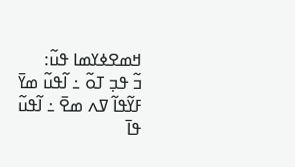ߞߘߐߦߌߘߊ ߟߎ߬:
ߏ߬ ߟߏ߲ ߠߋ߬ ߸ ߊ߬ߟߎ߬ ߘߌ߫ ߓߌ߬ߟߊ߬ ߜߍ ߘߐ߫ ߸ ߊ߬ߟߎ߬ ߟߊ߫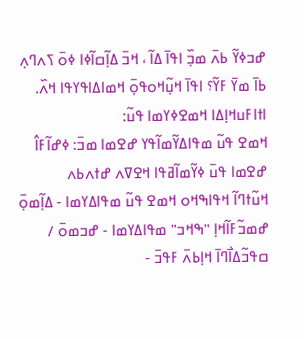ߝߏߦߌ߬ ߕߍ߫ ߘߏ߲߰ ߊߟߊ߫ ߡߊ߬ ، ߞߏ߫ ߡߊ߲߬ߛߊ߬ߦߊ ߦߋ߫ ߖߍߣߍ߲ ߕߊ߫ ߘߌ߫ ߓߌ߬؟ ߊߟߊ߫ ߞߎ߲߬ߞߋߟߋ߲߫ ߞߘߊߡߊߟߌߟߊ ߞߍ߰.
ߊߙߊߓߎߞߊ߲ߡߊ ߞߘߐߦߌߘߊ ߟߎ߬:
ߞߘߐ ߟߎ߬ ߘߟߊߡߌ߬ߘߊ߬ߟߌ ߝߐߘߊ ߘߏ߫: ߦߝߊ߬ߓߊ߮
ߝߐߘߊ ߟߎ߫ ߦߌ߬ߘߊ߬ߥߟߊ ߞߐߜߍ ߝߙߍߕߍ
ߞߎ߬ߙߣߊ߬ ߞߟߊߒߞߋ ߞߘߐ ߟߎ߬ ߘߟߊߡߌߘߊ - ߡߊ߲߬ߘߋ߲߫ ߝߘߏ߬ߓߊ߬ߞߊ߲ "ߒߞߏ" ߘߟߊߡߌߘߊ - ߝߏߘߋ߫ / ߛߟߏ߬ߡߊ߯ߣߊ߫ ߞߊ߲ߕߍ߫ ߓߟߏ߫ -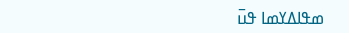ߘߟߊߡߌߘߊ ߟߎ߫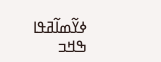ߦߌ߬ߘߊ߬ߥߟߊ
ߒߞߏ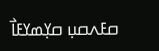ߛߓߍߛߎ߲ ߛߌ߲ߘߌߓߊ߯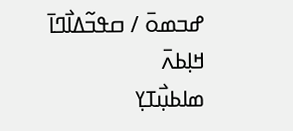ߝߏߘߋ߫ / ߛߟߏ߬ߡߊ߯ߣߊ߫ ߞߊ߲ߕߍ߫
ߘߊߕߎ߲߯ߠߌ߲